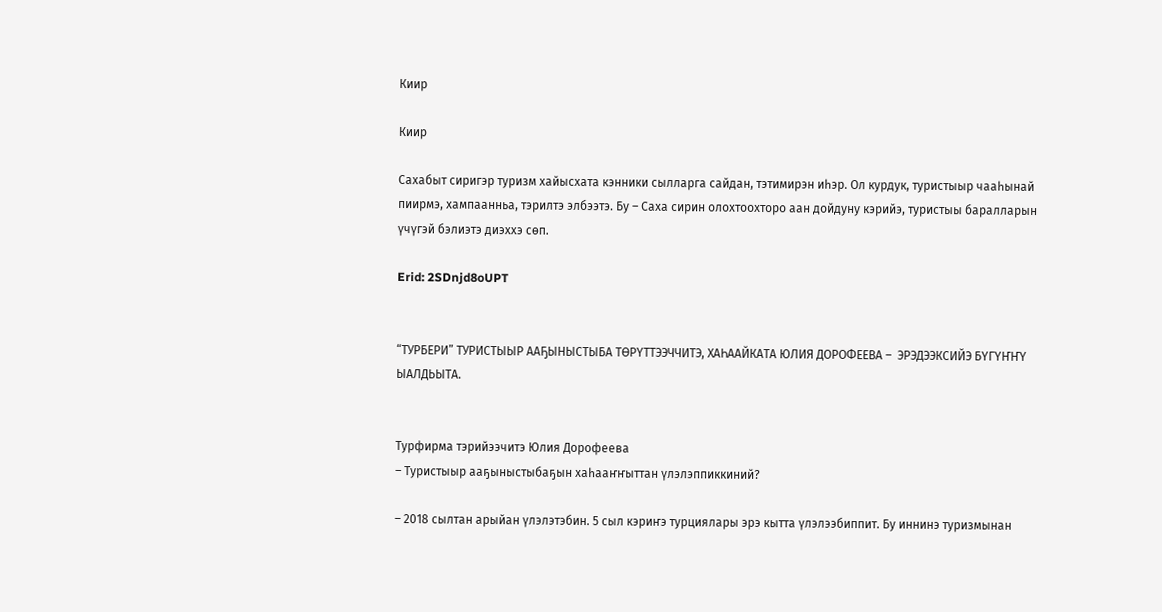Киир

Киир

Сахабыт сиригэр туризм хайысхата кэнники сылларга сайдан, тэтимирэн иһэр. Ол курдук, туристыыр чааһынай пиирмэ, хампаанньа, тэрилтэ элбээтэ. Бу – Саха сирин олохтоохторо аан дойдуну кэрийэ, туристыы баралларын үчүгэй бэлиэтэ диэххэ сөп.

Erid: 2SDnjd8oUPT


“ТУРБЕРИ” ТУРИСТЫЫР ААҔЫНЫСТЫБА ТӨРҮТТЭЭЧЧИТЭ, ХАҺААЙКАТА ЮЛИЯ ДОРОФЕЕВА –  ЭРЭДЭЭКСИЙЭ БҮГҮҤҤҮ ЫАЛДЬЫТА.


Турфирма тэрийээчитэ Юлия Дорофеева
– Туристыыр ааҕыныстыбаҕын хаһааҥҥыттан үлэлэппиккиний?

– 2018 сылтан арыйан үлэлэтэбин. 5 сыл кэриҥэ турциялары эрэ кытта үлэлээбиппит. Бу иннинэ туризмынан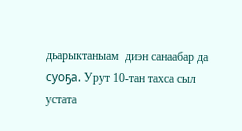дьарыктаныам  диэн санаабар да суоҕа. Урут 10-тан тахса сыл устата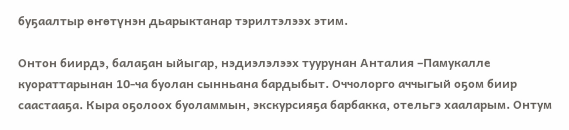буҕаалтыр өҥөтүнэн дьарыктанар тэрилтэлээх этим.

Онтон биирдэ, балаҕан ыйыгар, нэдиэлэлээх туурунан Анталия –Памукалле куораттарынан 10-ча буолан сынньана бардыбыт. Оччолорго аччыгый оҕом биир саастааҕа. Кыра оҕолоох буоламмын, экскурсияҕа барбакка, отельгэ хааларым. Онтум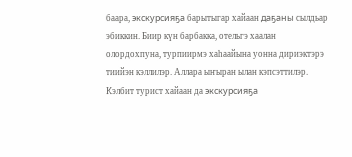баара, экскурсияҕа барытыгар хайаан даҕаны сылдьар эбиккин. Биир күн барбакка, отельгэ хаалан олордохпуна, турпиирмэ хаһаайына уонна дириэктэрэ тиийэн кэллилэр. Аллара ыҥыран ылан кэпсэттилэр. Кэлбит турист хайаан да экскурсияҕа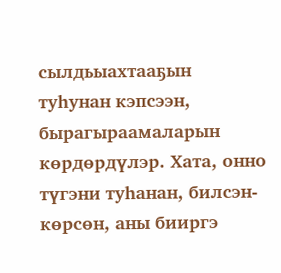сылдьыахтааҕын туһунан кэпсээн, бырагыраамаларын көрдөрдүлэр. Хата, онно түгэни туһанан, билсэн-көрсөн, аны бииргэ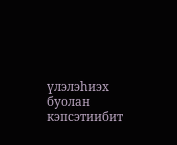үлэлэһиэх буолан кэпсэтиибит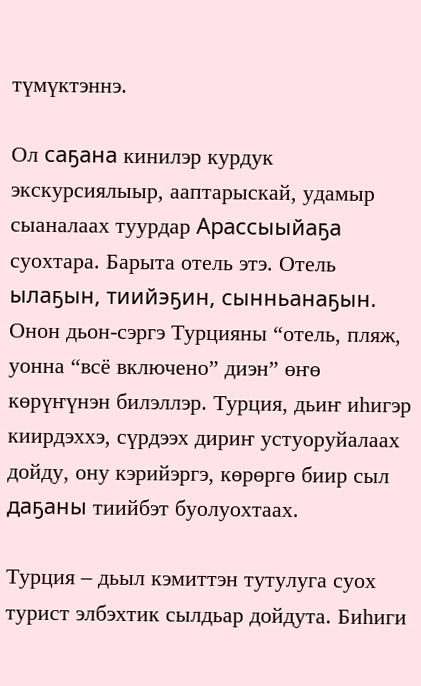түмүктэннэ.

Ол саҕана кинилэр курдук экскурсиялыыр, ааптарыскай, удамыр сыаналаах туурдар Арассыыйаҕа суохтара. Барыта отель этэ. Отель ылаҕын, тиийэҕин, сынньанаҕын. Онон дьон-сэргэ Турцияны “отель, пляж, уонна “всё включено” диэн” өҥө көрүҥүнэн билэллэр. Турция, дьиҥ иһигэр киирдэххэ, сүрдээх дириҥ устуоруйалаах дойду, ону кэрийэргэ, көрөргө биир сыл даҕаны тиийбэт буолуохтаах.

Турция – дьыл кэмиттэн тутулуга суох турист элбэхтик сылдьар дойдута. Биһиги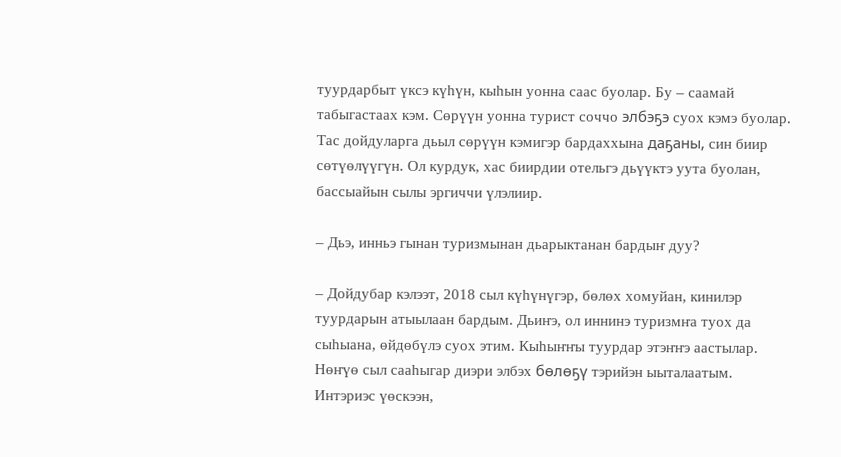туурдарбыт үксэ күһүн, кыһын уонна саас буолар. Бу – саамай табыгастаах кэм. Сөрүүн уонна турист соччо элбэҕэ суох кэмэ буолар. Тас дойдуларга дьыл сөрүүн кэмигэр бардаххына даҕаны, син биир сөтүөлүүгүн. Ол курдук, хас биирдии отельгэ дьүүктэ уута буолан, бассыайын сылы эргиччи үлэлиир.

– Дьэ, инньэ гынан туризмынан дьарыктанан бардыҥ дуу?

– Дойдубар кэлээт, 2018 сыл күһүнүгэр, бөлөх хомуйан, кинилэр туурдарын атыылаан бардым. Дьиҥэ, ол иннинэ туризмҥа туох да сыһыана, өйдөбүлэ суох этим. Кыһыҥҥы туурдар этэҥҥэ аастылар. Нөҥүө сыл сааһыгар диэри элбэх бөлөҕү тэрийэн ыыталаатым. Интэриэс үөскээн,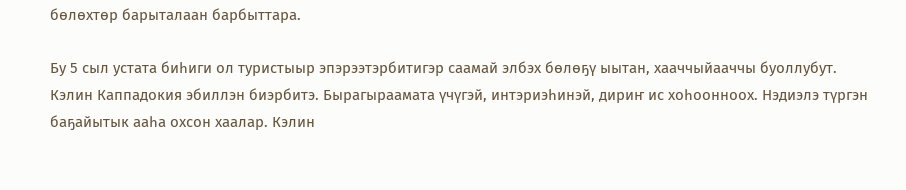бөлөхтөр барыталаан барбыттара.

Бу 5 сыл устата биһиги ол туристыыр эпэрээтэрбитигэр саамай элбэх бөлөҕү ыытан, хааччыйааччы буоллубут. Кэлин Каппадокия эбиллэн биэрбитэ. Бырагыраамата үчүгэй, интэриэһинэй, дириҥ ис хоһоонноох. Нэдиэлэ түргэн баҕайытык ааһа охсон хаалар. Кэлин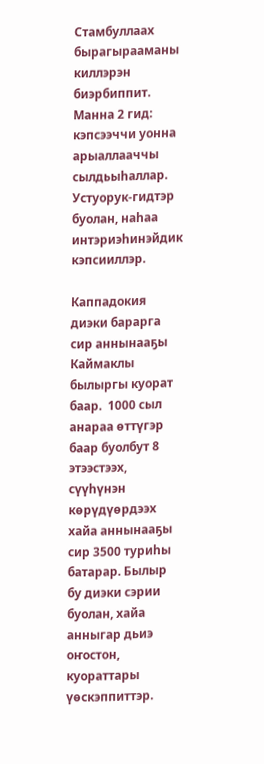Стамбуллаах бырагырааманы киллэрэн биэрбиппит. Манна 2 гид: кэпсээччи уонна арыаллааччы сылдьыһаллар. Устуорук-гидтэр буолан, наһаа интэриэһинэйдик кэпсииллэр.

Каппадокия диэки барарга сир аннынааҕы Каймаклы былыргы куорат баар.  1000 сыл анараа өттүгэр баар буолбут 8 этээстээх, сүүһүнэн көрүдүөрдээх хайа аннынааҕы сир 3500 туриһы батарар. Былыр бу диэки сэрии буолан, хайа анныгар дьиэ оҥостон, куораттары үөскэппиттэр.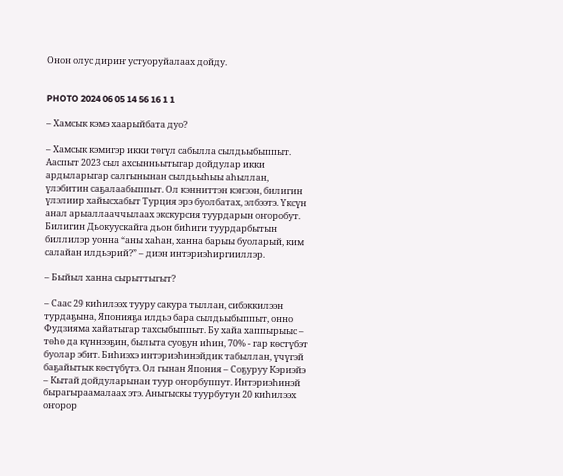Онон олус дириҥ устуоруйалаах дойду.


PHOTO 2024 06 05 14 56 16 1 1

– Хамсык кэмэ хаарыйбата дуо?

– Хамсык кэмигэр икки төгүл сабылла сылдьыбыппыт. Ааспыт 2023 сыл ахсынньытыгар дойдулар икки ардыларыгар салгынынан сылдьыһыы аһыллан, үлэбитин саҕалаабыппыт. Ол кэнниттэн кэҥээн, билигин үлэлиир хайысхабыт Турция эрэ буолбатах, элбээтэ. Үксүн анал арыаллааччылаах экскурсия туурдарын оҥоробут. Билигин Дьокуускайга дьон биһиги туурдарбытын биллилэр уонна “аны хаһан, ханна барыы буоларый, ким салайан илдьэрий?” – диэн интэриэһиргииллэр.

– Быйыл ханна сырыттыгыт?

– Саас 29 киһилээх тууру сакура тыллан, сибэккилээн турдаҕына, Японияҕа илдьэ бара сылдьыбыппыт, онно Фудзияма хайатыгар тахсыбыппыт. Бу хайа хаппырыыс – төһө да күннээҕин, былыта суоҕун иһин, 70% - гар көстүбэт буолар эбит. Биһиэхэ интэриэһинэйдик табыллан, үчүгэй баҕайытык көстүбүтэ. Ол гынан Япония – Соҕуруу Кэриэйэ – Кытай дойдуларынан туур оҥорбуппут. Интэриэһинэй бырагыраамалаах этэ. Аныгыскы туурбутун 20 киһилээх оҥорор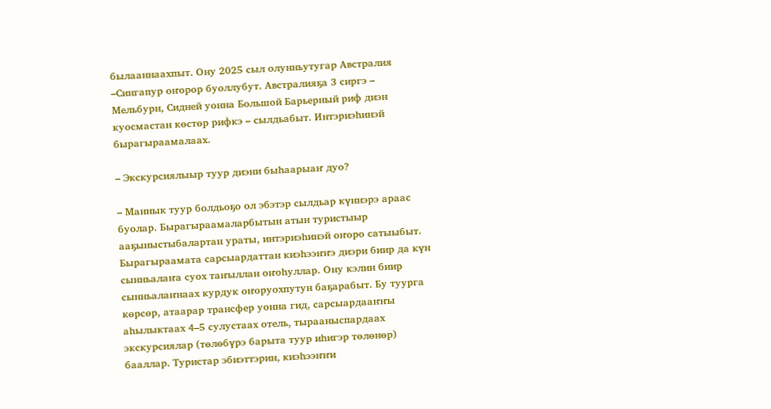былааннаахпыт. Ону 2025 сыл олунньутугар Австралия –Сингапур оҥорор буоллубут. Австралияҕа 3 сиргэ – Мельбурн, Сидней уонна Большой Барьерный риф диэн куосмастан көстөр рифкэ – сылдьабыт. Интэриэһинэй бырагыраамалаах.

– Экскурсиялыыр туур диэни быһаарыаҥ дуо?

– Маннык туур болдьоҕо ол эбэтэр сылдьар күннэрэ араас буолар. Бырагыраамаларбытын атын туристыыр ааҕыныстыбалартан ураты, интэриэһинэй оҥоро сатыыбыт. Бырагыраамата сарсыардаттан киэһээҥҥэ диэри биир да күн сынньалаҥа суох таҥыллан оҥоһуллар. Ону кэлин биир сынньалаҥнаах курдук оҥоруохпутун баҕарабыт. Бу туурга көрсөр, атаарар трансфер уонна гид, сарсыардааҥҥы аһылыктаах 4–5 сулустаах отель, тырааныспардаах экскурсиялар (төлөбүрэ барыта туур иһигэр төлөнөр) бааллар. Туристар эбиэттэрин, киэһээҥҥи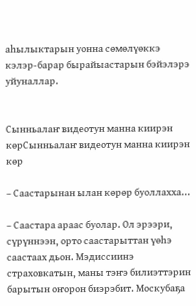аһылыктарын уонна сөмөлүөккэ кэлэр-барар бырайыастарын бэйэлэрэ уйуналлар.


Сынньалаҥ видеотун манна киирэн көрСынньалаҥ видеотун манна киирэн көр

– Саастарынан ылан көрөр буоллахха...

– Саастара араас буолар. Ол эрээри, сүрүннээн, орто саастарыттан үөһэ саастаах дьон. Мэдиссиинэ страховкатын, маны тэҥэ билиэттэрин барытын оҥорон биэрэбит. Москубаҕа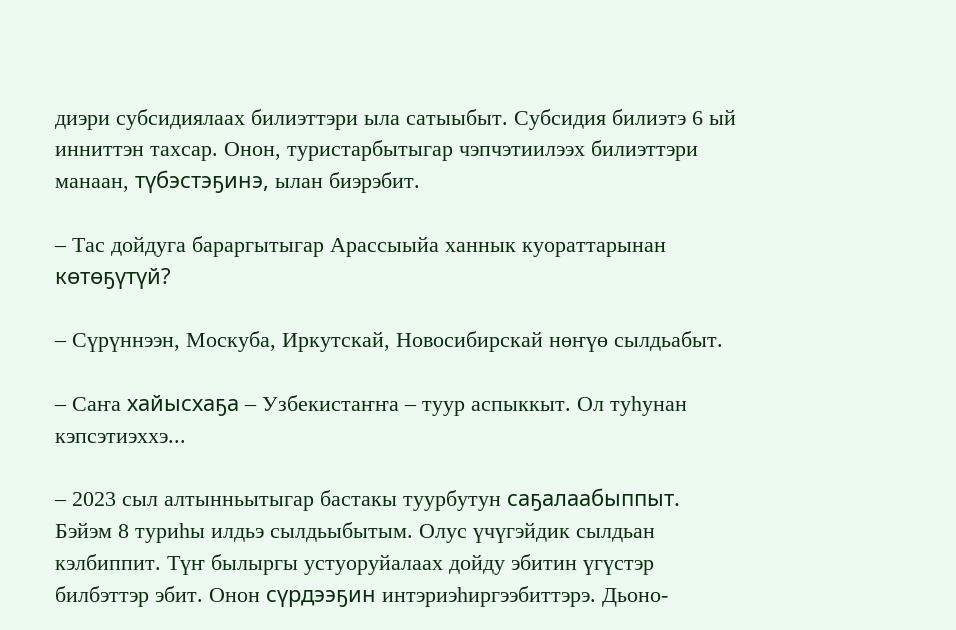диэри субсидиялаах билиэттэри ыла сатыыбыт. Субсидия билиэтэ 6 ый инниттэн тахсар. Онон, туристарбытыгар чэпчэтиилээх билиэттэри манаан, түбэстэҕинэ, ылан биэрэбит.

– Тас дойдуга бараргытыгар Арассыыйа ханнык куораттарынан көтөҕүтүй?

– Сүрүннээн, Москуба, Иркутскай, Новосибирскай нөҥүө сылдьабыт.

– Саҥа хайысхаҕа – Узбекистаҥҥа – туур аспыккыт. Ол туһунан кэпсэтиэххэ...

– 2023 сыл алтынньытыгар бастакы туурбутун саҕалаабыппыт. Бэйэм 8 туриһы илдьэ сылдьыбытым. Олус үчүгэйдик сылдьан кэлбиппит. Түҥ былыргы устуоруйалаах дойду эбитин үгүстэр билбэттэр эбит. Онон сүрдээҕин интэриэһиргээбиттэрэ. Дьоно-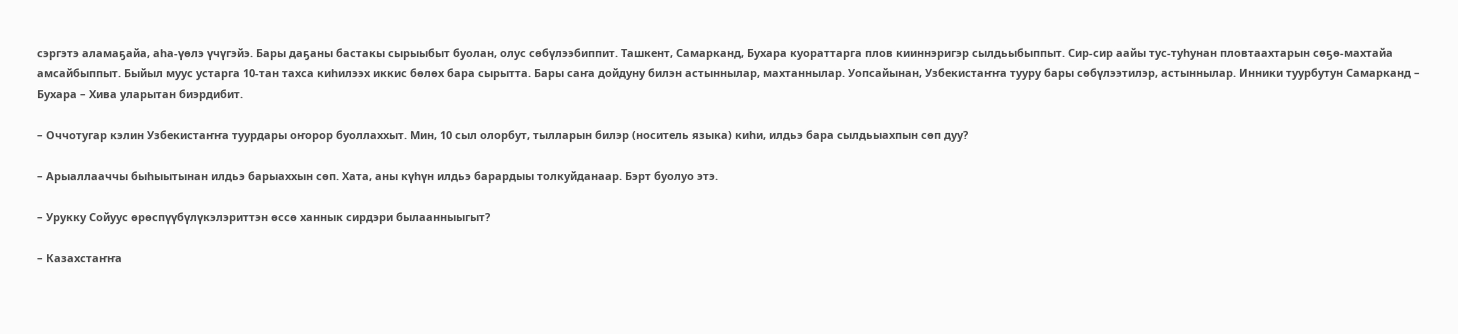сэргэтэ аламаҕайа, аһа-үөлэ үчүгэйэ. Бары даҕаны бастакы сырыыбыт буолан, олус сөбүлээбиппит. Ташкент, Самарканд, Бухара куораттарга плов кииннэригэр сылдьыбыппыт. Сир-сир аайы тус-туһунан пловтаахтарын сөҕө-махтайа амсайбыппыт. Быйыл муус устарга 10-тан тахса киһилээх иккис бөлөх бара сырытта. Бары саҥа дойдуну билэн астыннылар, махтаннылар. Уопсайынан, Узбекистаҥҥа тууру бары сөбүлээтилэр, астыннылар. Инники туурбутун Самарканд – Бухара – Хива уларытан биэрдибит.

– Оччотугар кэлин Узбекистаҥҥа туурдары оҥорор буоллаххыт. Мин, 10 сыл олорбут, тылларын билэр (носитель языка) киһи, илдьэ бара сылдьыахпын сөп дуу?

– Арыаллааччы быһыытынан илдьэ барыаххын сөп. Хата, аны күһүн илдьэ барардыы толкуйданаар. Бэрт буолуо этэ.

– Урукку Сойуус өрөспүүбүлүкэлэриттэн өссө ханнык сирдэри былаанныыгыт?

– Казахстаҥҥа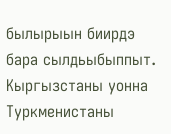былырыын биирдэ бара сылдьыбыппыт. Кыргызстаны уонна Туркменистаны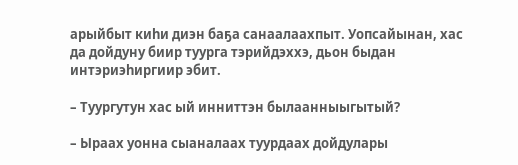арыйбыт киһи диэн баҕа санаалаахпыт. Уопсайынан, хас да дойдуну биир туурга тэрийдэххэ, дьон быдан интэриэһиргиир эбит.

– Туургутун хас ый инниттэн былаанныыгытый?

– Ыраах уонна сыаналаах туурдаах дойдулары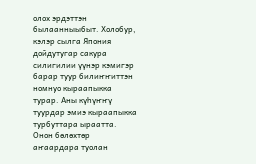олох эрдэттэн былаанныыбыт. Холобур, кэлэр сылга Япония дойдутугар сакура силигилии үүнэр кэмигэр барар туур билиҥҥиттэн номнуо кыраапыкка турар. Аны күһүҥҥү туурдар эмиэ кыраапыкка турбуттара ыраатта. Онон бөлөхтөр аҥаардара туолан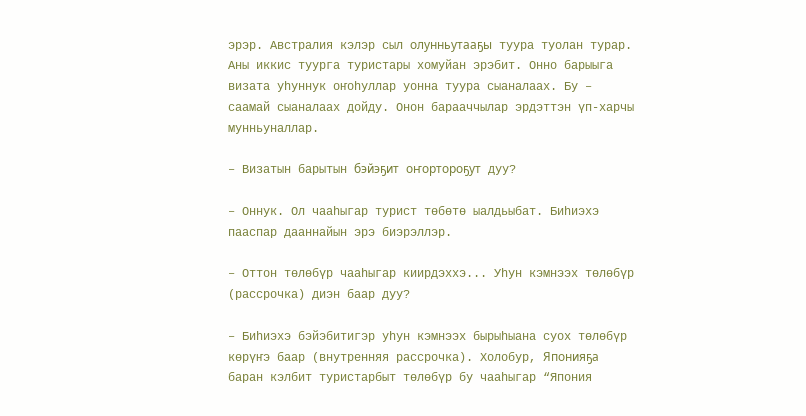эрэр. Австралия кэлэр сыл олунньутааҕы туура туолан турар. Аны иккис туурга туристары хомуйан эрэбит. Онно барыыга визата уһуннук оҥоһуллар уонна туура сыаналаах. Бу – саамай сыаналаах дойду. Онон барааччылар эрдэттэн үп-харчы мунньуналлар.

– Визатын барытын бэйэҕит оҥортороҕут дуу?

– Оннук. Ол чааһыгар турист төбөтө ыалдьыбат. Биһиэхэ пааспар дааннайын эрэ биэрэллэр.

– Оттон төлөбүр чааһыгар киирдэххэ... Уһун кэмнээх төлөбүр (рассрочка) диэн баар дуу?

– Биһиэхэ бэйэбитигэр уһун кэмнээх бырыһыана суох төлөбүр көрүҥэ баар (внутренняя рассрочка). Холобур, Японияҕа баран кэлбит туристарбыт төлөбүр бу чааһыгар “Япония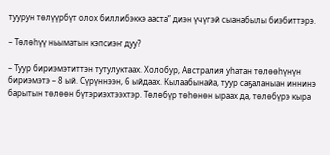туурун төлүүрбүт олох биллибэккэ ааста” диэн үчүгэй сыанабылы биэбиттэрэ.

– Төлөһүү ньыматын кэпсиэҥ дуу?

– Туур бириэмэтиттэн тутулуктаах. Холобур, Австралия уһатан төлөөһүнүн бириэмэтэ – 8 ый. Сүрүннээн, 6 ыйдаах. Кылаабынайа, туур саҕаланыан иннинэ барытын төлөөн бүтэриэхтээхтэр. Төлөбүр төһөнөн ыраах да, төлөбүрэ кыра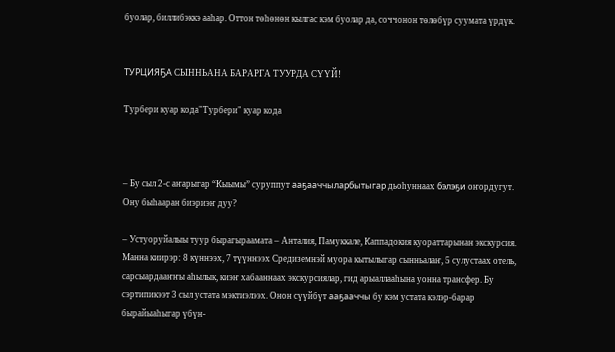буолар, биллибэккэ ааһар. Оттон төһөнөн кылгас кэм буолар да, соччонон төлөбүр суумата үрдүк.


ТУРЦИЯҔА СЫННЬАНА БАРАРГА ТУУРДА СҮҮЙ!

Турбери куар кода"Турбери" куар кода



– Бу сыл 2-с аҥарыгар “Кыымы” суруппут ааҕааччыларбытыгар дьоһуннаах бэлэҕи оҥордугут. Ону быһааран биэриэҥ дуу?

– Устуоруйалыы туур бырагыраамата – Анталия, Памуккале, Каппадокия куораттарынан экскурсия. Манна киирэр: 8 күннээх, 7 түүннээх Средиземнэй муора кытылыгар сынньалаҥ, 5 сулустаах отель, сарсыардааҥҥы аһылык, киэҥ хабааннаах экскурсиялар, гид арыаллааһына уонна трансфер. Бу сэртипикээт 3 сыл устата мэктиэлээх. Онон сүүйбүт ааҕааччы бу кэм устата кэлэр-барар бырайыаһыгар үбүн-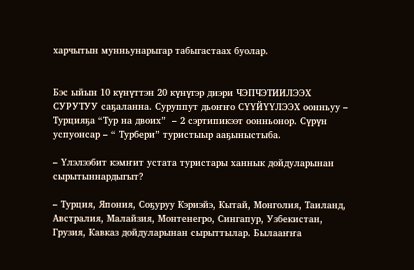харчытын мунньунарыгар табыгастаах буолар.


Бэс ыйын 10 күнүттэн 20 күнүгэр диэри ЧЭПЧЭТИИЛЭЭХ СУРУТУУ саҕаланна. Суруппут дьоҥҥо СҮҮЙҮҮЛЭЭХ оонньуу – Турцияҕа “Тур на двоих”  – 2 сэртипикээт оонньонор. Сүрүн успуонсар – “ Tурбери” туристыыр ааҕыныстыба.

– Үлэлээбит кэмҥит устата туристары ханнык дойдуларынан сырытыннардыгыт?

– Турция, Япония, Соҕуруу Кэриэйэ, Кытай, Монголия, Таиланд, Австралия, Малайзия, Монтенегро, Сингапур, Узбекистан, Грузия, Кавказ дойдуларынан сырыттылар. Былааҥҥа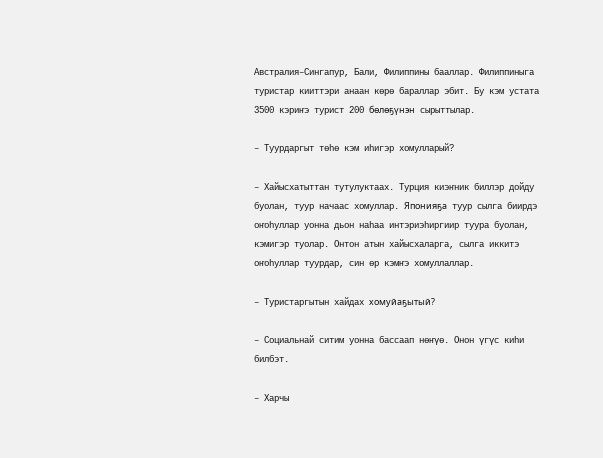Австралия–Сингапур, Бали, Филиппины бааллар. Филиппиныга туристар кииттэри анаан көрө бараллар эбит. Бу кэм устата 3500 кэриҥэ турист 200 бөлөҕүнэн сырыттылар.

– Туурдаргыт төһө кэм иһигэр хомулларый?

– Хайысхатыттан тутулуктаах. Турция киэҥник биллэр дойду буолан, туур начаас хомуллар. Японияҕа туур сылга биирдэ оҥоһуллар уонна дьон наһаа интэриэһиргиир туура буолан, кэмигэр туолар. Онтон атын хайысхаларга, сылга иккитэ оҥоһуллар туурдар, син өр кэмҥэ хомуллаллар.

– Туристаргытын хайдах хомуйаҕытый?

– Социальнай ситим уонна бассаап нөҥүө. Онон үгүс киһи билбэт.

– Харчы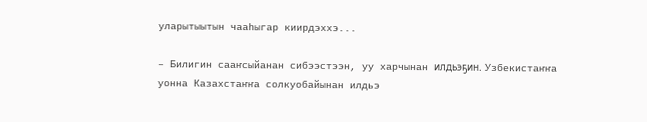уларытыытын чааһыгар киирдэххэ...

– Билигин сааҥсыйанан сибээстээн, уу харчынан илдьэҕин. Узбекистаҥҥа уонна Казахстаҥҥа солкуобайынан илдьэ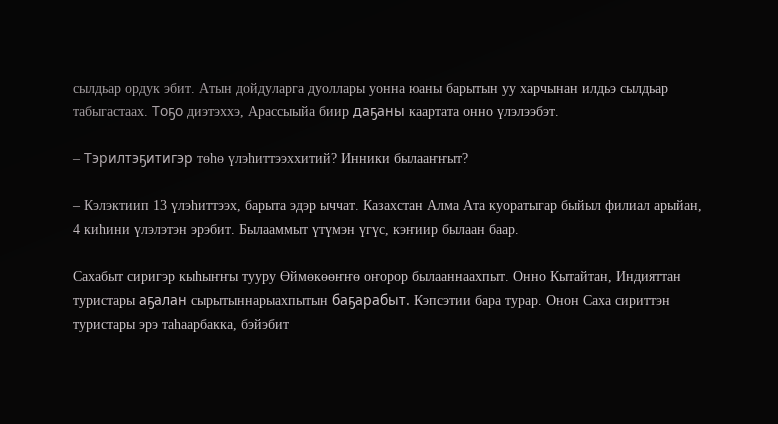сылдьар ордук эбит. Атын дойдуларга дуоллары уонна юаны барытын уу харчынан илдьэ сылдьар табыгастаах. Тоҕо диэтэххэ, Арассыыйа биир даҕаны каартата онно үлэлээбэт.

– Тэрилтэҕитигэр төһө үлэһиттээххитий? Инники былааҥҥыт?

– Кэлэктиип 13 үлэһиттээх, барыта эдэр ыччат. Казахстан Алма Ата куоратыгар быйыл филиал арыйан, 4 киһини үлэлэтэн эрэбит. Былааммыт үтүмэн үгүс, кэҥиир былаан баар.

Сахабыт сиригэр кыһыҥҥы тууру Өймөкөөҥҥө оҥорор былааннаахпыт. Онно Кытайтан, Индияттан туристары аҕалан сырытыннарыахпытын баҕарабыт. Кэпсэтии бара турар. Онон Саха сириттэн туристары эрэ таһаарбакка, бэйэбит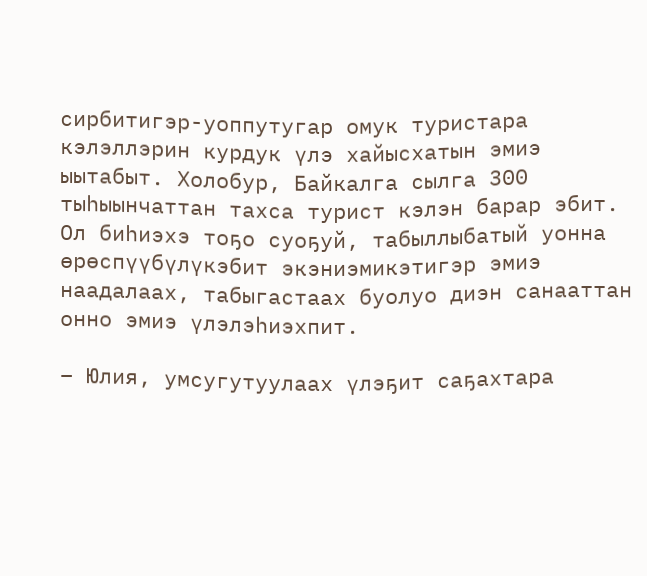сирбитигэр-уоппутугар омук туристара кэлэллэрин курдук үлэ хайысхатын эмиэ ыытабыт. Холобур, Байкалга сылга 300 тыһыынчаттан тахса турист кэлэн барар эбит. Ол биһиэхэ тоҕо суоҕуй, табыллыбатый уонна өрөспүүбүлүкэбит экэниэмикэтигэр эмиэ наадалаах, табыгастаах буолуо диэн санааттан онно эмиэ үлэлэһиэхпит.

– Юлия, умсугутуулаах үлэҕит саҕахтара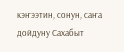кэҥээтин, сонун, саҥа дойдуну Сахабыт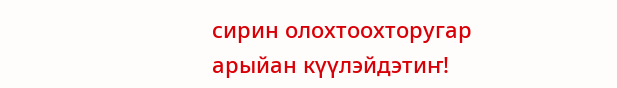сирин олохтоохторугар арыйан күүлэйдэтиҥ!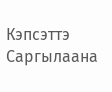Кэпсэттэ Саргылаана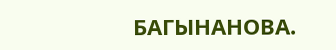БАГЫНАНОВА.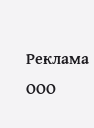Реклама  ООО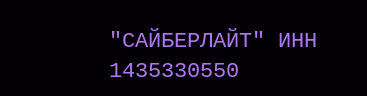"САЙБЕРЛАЙТ" ИНН 1435330550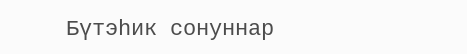Бүтэһик сонуннар